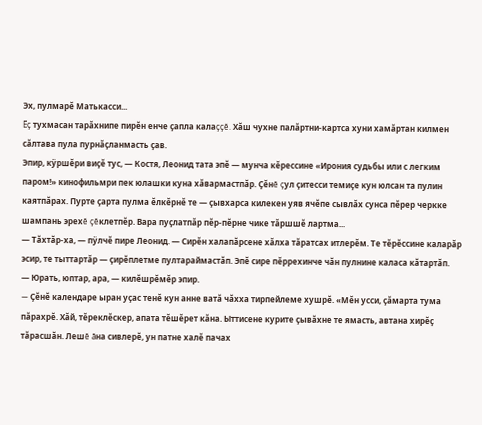Эх, пулмарĕ Матькасси...
Ĕç тухмасан тарăхнипе пирĕн енче çапла калаççĕ. Хăш чухне палăртни-картса хуни хамăртан килмен сăлтава пула пурнăçланмасть çав.
Эпир, кÿршĕри виçĕ тус, — Костя, Леонид тата эпĕ — мунча кĕрессине «Ирония судьбы или с легким паром!» кинофильмри пек юлашки куна хăвармастпăр. Çĕнĕ çул çитесси темиçе кун юлсан та пулин каятпăрах. Пурте çарта пулма ĕлкĕрнĕ те — çывхарса килекен уяв ячĕпе сывлăх сунса пĕрер черкке шампань эрехĕ çĕклетпĕр. Вара пуçлатпăр пĕр-пĕрне чике тăршшĕ лартма...
— Тăхтăр-ха, — пÿлчĕ пире Леонид. — Сирĕн халапăрсене хăлха тăратсах итлерĕм. Те тĕрĕссине каларăр эсир, те тыттартăр — çирĕплетме пултараймастăп. Эпĕ сире пĕррехинче чăн пулнине каласа кăтартăп.
— Юрать, юптар, ара, — килĕшрĕмĕр эпир.
— Çĕнĕ календаре ыран уçас тенĕ кун анне ватă чăхха тирпейлеме хушрĕ. «Мĕн усси, çăмарта тума пăрахрĕ. Хăй, тĕреклĕскер, апата тĕшĕрет кăна. Ыттисене курите çывăхне те ямасть, автана хирĕç тăрасшăн. Лешĕ ăна сивлерĕ, ун патне халĕ пачах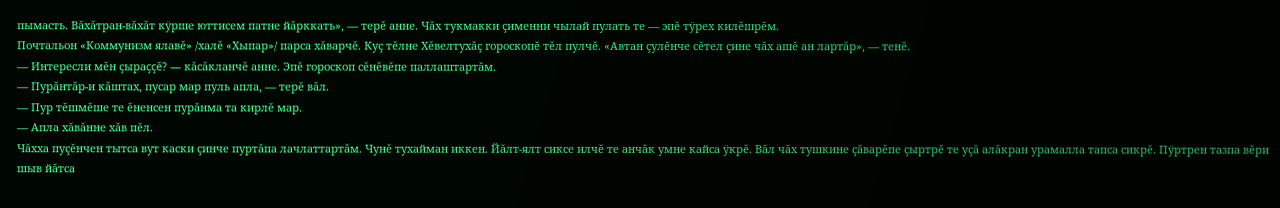пымасть. Вăхăтран-вăхăт кÿрше юттисем патне йăрккать», — терĕ анне. Чăх тукмакки çименни чылай пулать те — эпĕ тÿрех килĕшрĕм.
Почтальон «Коммунизм ялавĕ» /халĕ «Хыпар»/ парса хăварчĕ. Куç тĕлне Хĕвелтухăç гороскопĕ тĕл пулчĕ. «Автан çулĕнче сĕтел çине чăх ашĕ ан лартăр», — тенĕ.
— Интересли мĕн çыраççĕ? — кăсăкланчĕ анне. Эпĕ гороскоп сĕнĕвĕпе паллаштартăм.
— Пурăнтăр-и кăштах, пусар мар пуль апла, — терĕ вăл.
— Пур тĕшмĕше те ĕненсен пурăнма та кирлĕ мар.
— Апла хăвăнне хăв пĕл.
Чăхха пуçĕнчен тытса вут каски çинче пуртăпа лачлаттартăм. Чунĕ тухайман иккен. Йăлт-ялт сиксе илчĕ те анчăк умне кайса ÿкрĕ. Вăл чăх тушкине çăварĕпе çыртрĕ те уçă алăкран урамалла тапса сикрĕ. Пÿртрен тазпа вĕри шыв йăтса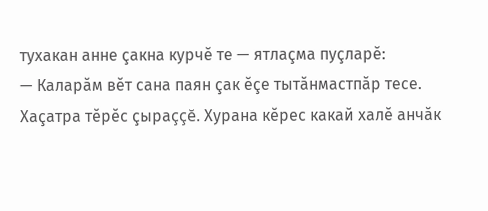тухакан анне çакна курчĕ те — ятлаçма пуçларĕ:
— Каларăм вĕт сана паян çак ĕçе тытăнмастпăр тесе. Хаçатра тĕрĕс çыраççĕ. Хурана кĕрес какай халĕ анчăк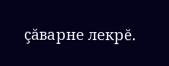çăварне лекрĕ.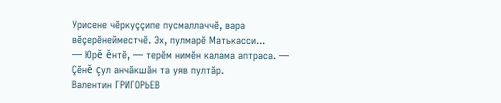Урисене чĕркуççипе пусмаллаччĕ, вара вĕçерĕнейместчĕ. Эх, пулмарĕ Матькасси...
— Юрĕ ĕнтĕ, — терĕм нимĕн калама аптраса. — Çĕнĕ çул анчăкшăн та уяв пултăр.
Валентин ГРИГОРЬЕВ